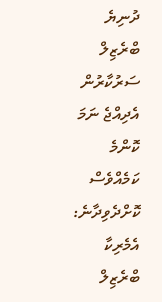ދުނިޔެ
ބްރެޒިލް ސަރުކާރުން އެދިއްޖެ ނަމަ ކޮންމެ ކަމެއްވެސް ކޮށްދެވިދާނެ: އެމެރިކާ
ބްރެޒިލް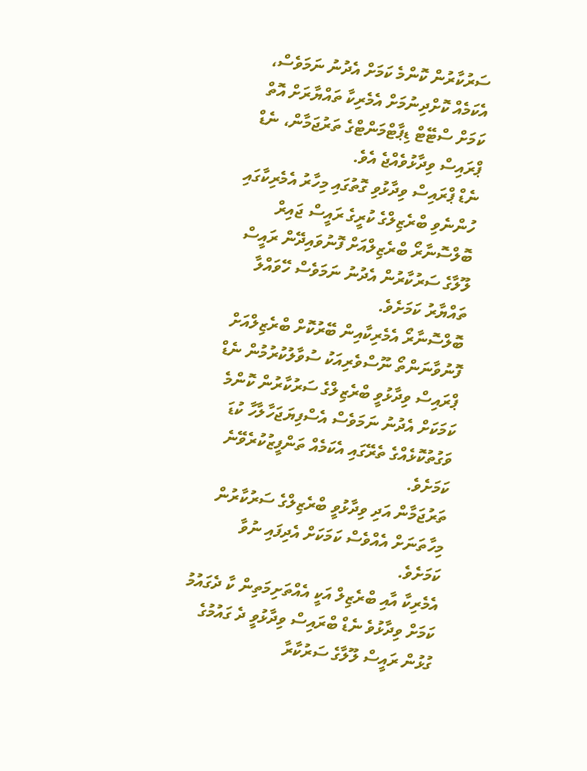ސަރުކާރުން ކޮންމެ ކަމަށް އެދުނު ނަމަވެސް، އެކަމެއް ކޮށްދިނުމަށް އެމެރިކާ ތައްޔާރަށް އޮތް ކަމަށް ސްޓޭޓް ޑިޕާޓްމަންޓްގެ ތަރުޖަމާން، ނެޑް ޕްރައިސް ވިދާޅުވެއްޖެ އެވެ.
ނެޑް ޕްރައިސް ވިދާޅުވި ގޮތުގައި މިހާރު އެމެރިކާގައި ހުންނެވި ބްރެޒިލްގެ ކުރީގެ ރައީސް ޖައިރް ބޮލްސޮނާރޯ ބްރެޒިލްއަށް ފޮނުވައިދޭން ރައީސް ލޫލާގެ ސަރުކާރުން އެދުނު ނަމަވެސް ހޭވައްލާ ތައްޔާރު ކަމަށެވެ.
ބޮލްސޮނާރޯ އެމެރިކާއިން ބޭރުކޮށް ބްރެޒިލްއަށް ފޮނުވާނަންތޯ ނޫސްވެރިއަކު ސުވާލުކުރުމުން ނެޑް ޕްރައިސް ވިދާޅުވީ ބްރެޒިލްގެ ސަރުކާރުން ކޮންމެ ކަމަކަށް އެދުނު ނަމަވެސް އެސްފިޔަޖަހާލާހާ ކުޑަ ވަގުތުކޮޅެއްގެ ތެރޭގައި އެކަމެއް ތަންފީޒުކުރެވޭނެ ކަމަށެވެ.
ތަރުޖަމާން އަދި ވިދާޅުވީ ބްރެޒިލްގެ ސަރުކާރުން މިހާތަނަށް އެއްވެސް ކަމަކަށް އެދިފައި ނުވާ ކަމަށެވެ.
އެމެރިކާ އާއި ބްރެޒިލް އަކީ އެއްތަށިމަތިން ކާ ދެގައުމު ކަމަށް ވިދާޅުވެ ނެޑް ބްރައިސް ވިދާޅުވީ ދެ ގައުމުގެ ގުޅުން ރައީސް ލޫލާގެ ސަރުކާރާ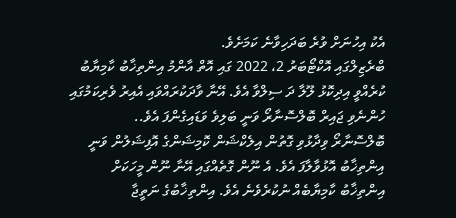އެކު އިހުނަށް ވުރެ ބަދަހިވާނެ ކަމަށެވެ.
ބްރެޒިލްގައި އޮކްޓޯބަރު 2، 2022 ގައި އޮތް އާންމު އިންތިޚާބު ކާމިޔާބު ކުރެއްވީ އިދިކޮޅު ލޫލާ ދަ ސިލްވާ އެވެ. އޭނާ ވާދަކުރައްވައި އެއިރު ވެރިކަމުގައި ހުންނެވި ޖައިރް ބޮލްސޮނާރޯ ވަނީ ބަލިވެ ވަޑައިގެންފަ އެވެ..
ބޮލްސޮނާރޯ ވިދާޅުވި ގޮތުން އިލެކްޝަން ކޮމިޝަންގެ އޮފިޝަލުން ވަނީ އިންތިޚާބު އޮޅުވާލާފަ އެވެ. އެ ނޫން ގޮތެއްގައި އޭނާ ނޫން މީހަކަށް އިންތިޚާބު ކާމިޔާބެއް ނުކުރެވެނެ އެވެ. އިންތިޚާބުގެ ނަތީޖާ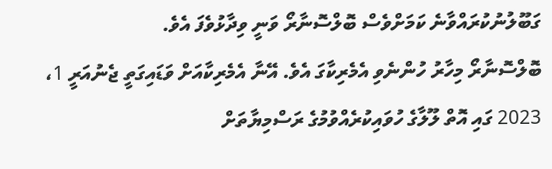ގަބޫލުނުކުރައްވާނެ ކަމަށްވެސް ބޮލްސޮނާރޯ ވަނީ ވިދާޅުވެފަ އެވެ.
ބޮލްސޮނާރޯ މިހާރު ހުންނެވި އެމެރިކާގަ އެވެ. އޭނާ އެމެރިކާއަށް ވަޑައިގަތީ ޖެނުއަރީ 1، 2023 ގައި އޮތް ލޫލާގެ ހުވައިކުރެއްވުމުގެ ރަސްމިޔާތަށް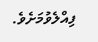ފިއްލެވުމަށެވެ.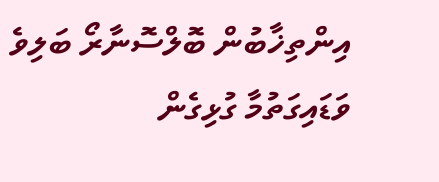އިންތިޚާބުން ބޮލްސޮނާރޯ ބަލިވެ ވަޑައިގަތުމާ ގުޅިގެން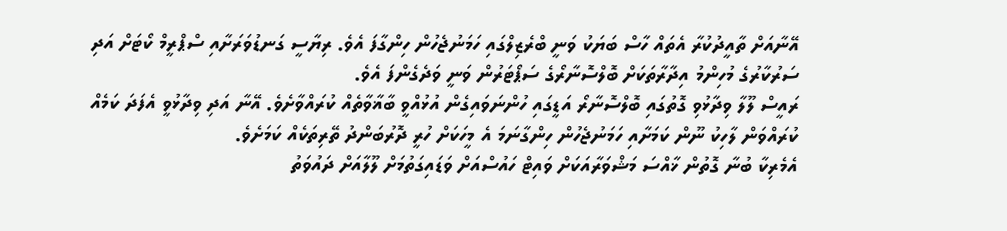އޭނާއަށް ތާއީދުކުރާ އެތައް ހާސް ބަޔަކު ވަނީ ބްރެޒިލްގައި ހަމަނުޖެހުން ހިންގާފަ އެވެ. ރިޔާސީ ގަނޑުވަރަށާއި ސްޕްރީމް ކޯޓަށް އަދި ސަރުކާރުގެ މުހިންމު އިދާރާތަކަށް ބޮލްސޮނާރޯގެ ސަޕޯޓަރުން ވަނީ ވަދެގެންފަ އެވެ.
ރައީސް ލޫލާ ވިދާޅުވި ގޮތުގައި ބޮލްސޮނާރޯ އަޑީގައި ހުންނަވައިގެން އުޅުއްވީ ބާޣާވާތެއް ކުރައްވާށެވެ. އޭނާ އަދި ވިދާޅުވީ އެފަދަ ކަމެއް ކުރައްވަން ލާހިކު ނޫން ކަމަށާއި ހަމަނުޖެހުން ހިންގާނަމަ އެ މީހަކަށް ހުރީ ދޮރުބަންދު ތޭރިތަކެއް ކަމަށެވެ.
އެމެރިކާ ބުނާ ގޮތުން ޚާއްސަ މަޝްވަރާއަކަށް ވައިޓް ހައުސްއަށް ވަޑައިގަތުމަށް ލޫލާއަށް ދައުވަތު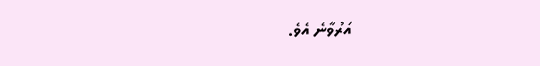އަރުވާނެ އެވެ.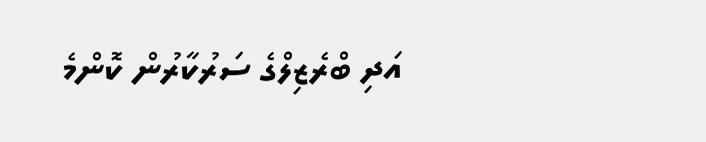އަދި ބްރެޒިލްގެ ސަރުކާރުން ކޮންމެ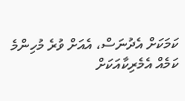ކަމަކަށް އެދުނަސް، އެއަށް ވުރެ މުހިންމެ ކަމެއް އެމެރިކާއަކަށް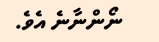ނޯންނާނެ އެވެ.